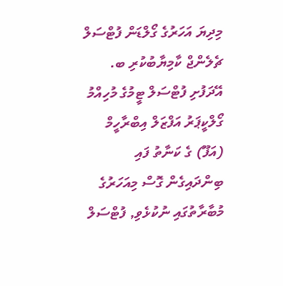މިދިޔަ އަހަރުގެ ގޯލްޑަން ފުޓްސަލް ޗެލެންޖް ކާމިޔާބުކުރި ބ. އޭދަފުށި ފުޓްސަލް ޓީމުގެ މުހިއްމު ގޯލްކީޕަރު އަފްޒަލް އިބްރާހީމް (އަފޫ) ގެ ކަނާތު ފައި ބިންދައިގެން ގޮސް މިއަހަރުގެ މުބާރާތުގައި ނުކުޅެވި, ފުޓްސަލް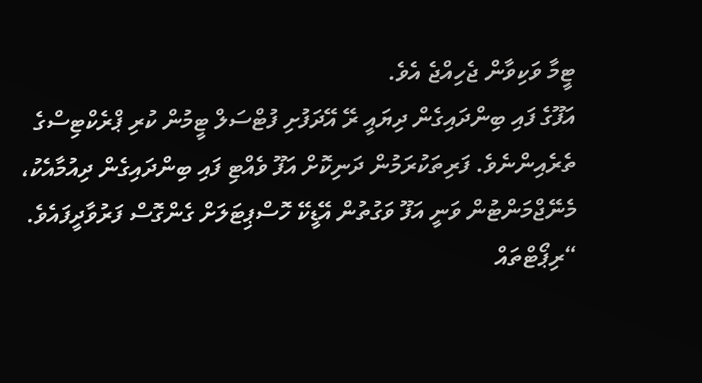ޓީމާ ވަކިވާން ޖެހިއްޖެ އެވެ.
އަފޫގެ ފައި ބިންދައިގެން ދިޔައީ ރޭ އޭދަފުށި ފުޓްސަލް ޓީމުން ކުރި ޕްރެކްޓިސްގެ ތެރެއިންނެވެ. ފަރިތަކުރަމުން ދަނިކޮށް އަފޫ ވެއްޓި ފައި ބިންދައިގެން ދިއުމާއެކު، މެނޭޖްމަންޓުން ވަނީ އަފޫ ވަގުތުން އޭޑީކޭ ހޮސްޕިޓަލަށް ގެންގޮސް ފަރުވާދީފައެވެ.
“ރިޕޯޓްތައް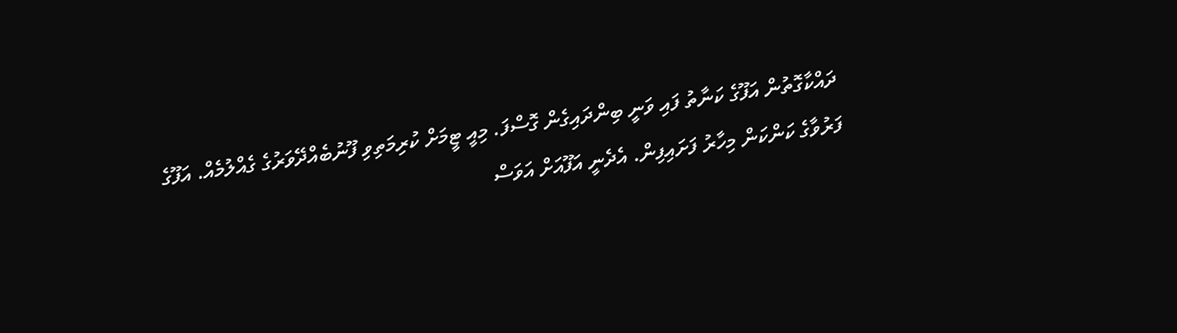ދައްކާގޮތުން އަފޫގެ ކަނާތު ފައި ވަނީ ބިންދައިގެން ގޮސްފަ. މިއީ ޓީމަށް ކުރިމަތިވި ފޫނުބެއްދޭވަރުގެ ގެއްލުމެއް. އަފޫގެ ފަރުވާގެ ކަންކަން މިހާރު ފަށައިފިން. އެދެނީ އަފޫއަށް އަވަސް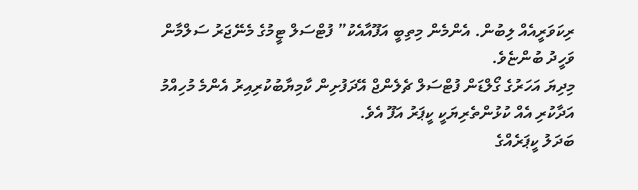ރިކަވަރީއެއް ލިބުން. އެންމެން މިތިބީ އަފޫއާއެކު” ފުޓްސަލް ޓީމުގެ މެނޭޖަރު ސަލްމާން ވަހީދު ބުންޏެވެ.
މިދިޔަ އަހަރުގެ ގޯލްޑަން ފުޓްސަލް ޗެލެންޖް އޭދަފުށިން ކާމިޔާބުކުރިއިރު އެންމެ މުހިއްމު އަދާކުރި އެއް ކުޅުންތެރިޔަކީ ކީޕަރު އަފޫ އެވެ.
ބަދަލު ކީޕަރެއްގެ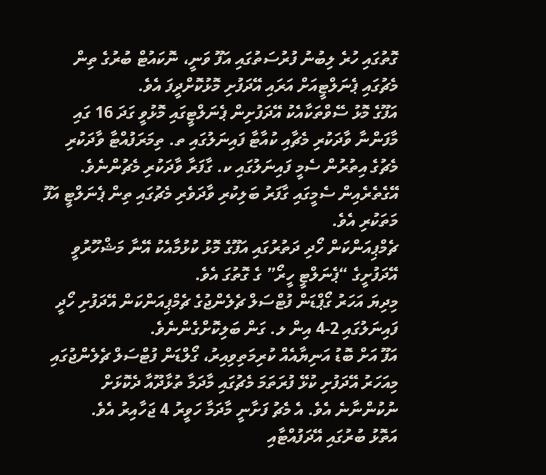ގޮތުގައި ހުރެ ލިބުނު ފުރުސަތުގައި އަފޫ ވަނީ، ނޮކައުޓް ބުރުގެ ތިން މެޗުގައި ޕެނަލްޓީއަށް އަރައި އޭދަފުށި މޮޅުކޮށްދީފަ އެވެ.
އަފޫގެ މޮޅު ސޭވްތަކާއެކު އޭދަފުށިން ޕެނަލްޓީގައި މޮޅުވީ ގަދަ 16 ގައި މާފަންނާ ވާދަކުރި މެޗާއި ކުއާޓާ ފައިނަލުގައި ތ. ތިމަރަފުއްޓާ ވާދަކުރި މެޗުގެ އިތުރުން ސެމީ ފައިނަލުގައި ކ. ގާފަރާ ވާދަކުރި މެޗުންނެވެ. އޭގެތެރެއިން ސެމީގައި ގާފަރު ބަލިކުރި ވާދަވެރި މެޗުގައި ތިން ޕެނަލްޓީ އަފޫ މަތަކުރި އެވެ.
ޗެމްޕިއަންކަން ހޯދި ދަތުރުގައި އަފޫގެ މޮޅު ކުޅުމާއެކު އޭނާ މަޝްހޫރުވީ އޭދަފުށީގެ “ޕެނަލްޓީ ހީރޯ” ގެ ގޮތުގަ އެވެ.
މިދިޔަ އަހަރު ގޯޕްޑަން ފުޓްސަލް ޗެލެންޖުގެ ޗެމްޕިއަންކަން އޭދަފުށި ހޯދީ ފައިނަލުގައި 2-4 އިން ލ. ގަން ބަލިކޮށްގެންނެވެ.
އަފޫ އަށް ބޮޑު އަނިޔާއެއް ކުރިމަތިވިއިރު، ގޯލްޑަން ފުޓްސަލް ޗެލެންޖުގައި މިއަހަރު އޭދަފުށި ކުޅޭ ފުރަތަމަ މެޗުގައި މާދަމާ ތުޅާދޫއާ ދެކޮޅަށް ނުކުންނާނެ އެވެ. އެ މެޗު ފަށާނީ މާދަމާ ހަވީރު 4 ޖަހާއިރު އެވެ.
އަތޮޅު ބުރުގައި އޭދަފުއްޓާއި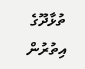ތުޅާދޫގެ އިތުރުން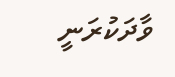ވާދަކުރަނީ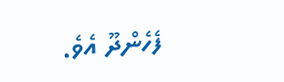ފެހެންދޫ އެވެ.